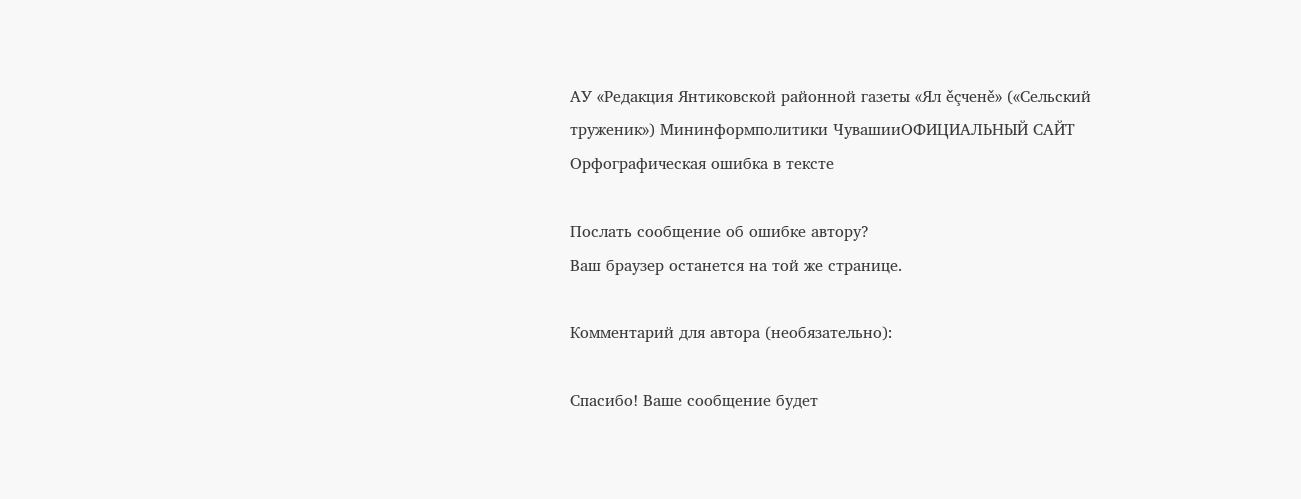АУ «Редакция Янтиковской районной газеты «Ял ěçченě» («Сельский труженик») Мининформполитики ЧувашииОФИЦИАЛЬНЫЙ САЙТ
Орфографическая ошибка в тексте

Послать сообщение об ошибке автору?
Ваш браузер останется на той же странице.

Комментарий для автора (необязательно):

Спасибо! Ваше сообщение будет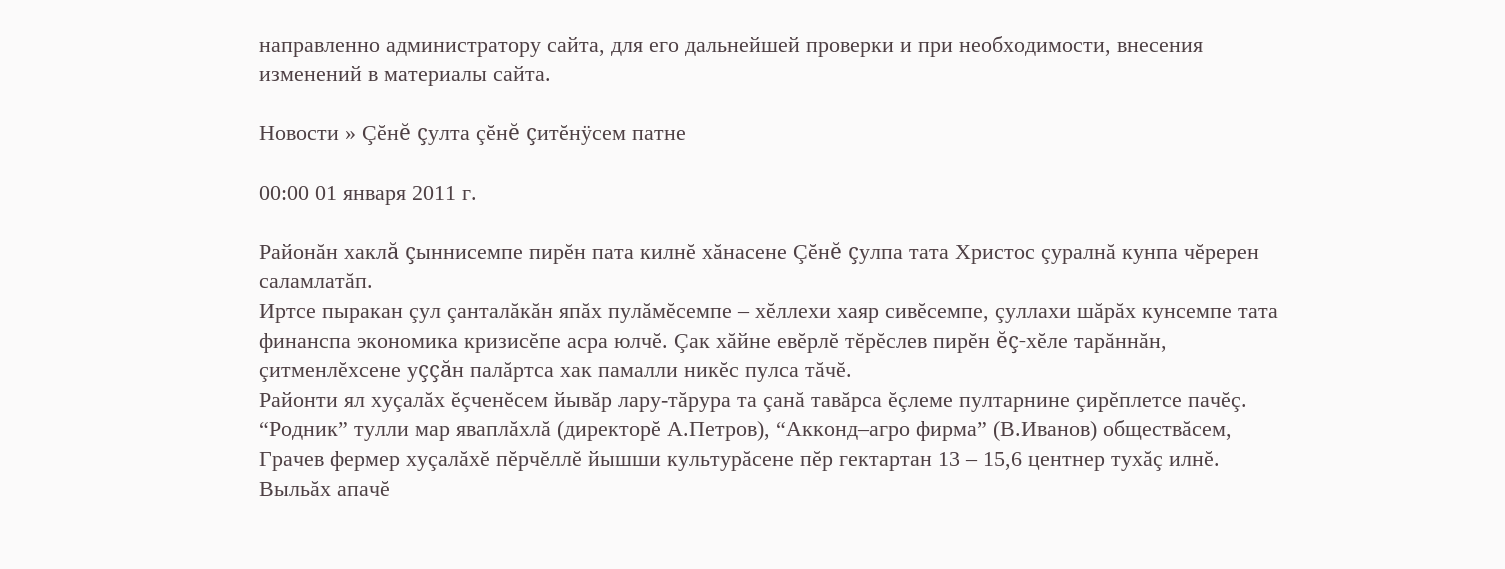направленно администратору сайта, для его дальнейшей проверки и при необходимости, внесения изменений в материалы сайта.

Новости » Çĕнĕ çулта çĕнĕ çитĕнÿсем патне

00:00 01 января 2011 г.

Районăн хаклă çыннисемпе пирĕн пата килнĕ хăнасене Çĕнĕ çулпа тата Христос çуралнă кунпа чĕререн саламлатăп.
Иртсе пыракан çул çанталăкăн япăх пулăмĕсемпе – хĕллехи хаяр сивĕсемпе, çуллахи шăрăх кунсемпе тата финанспа экономика кризисĕпе асра юлчĕ. Çак хăйне евĕрлĕ тĕрĕслев пирĕн ĕç-хĕле тарăннăн, çитменлĕхсене уççăн палăртса хак памалли никĕс пулса тăчĕ.
Районти ял хуçалăх ĕçченĕсем йывăр лару-тăрура та çанă тавăрса ĕçлеме пултарнине çирĕплетсе пачĕç. “Родник” тулли мар яваплăхлă (директорĕ А.Петров), “Акконд–агро фирма” (В.Иванов) обществăсем, Грачев фермер хуçалăхĕ пĕрчĕллĕ йышши культурăсене пĕр гектартан 13 – 15,6 центнер тухăç илнĕ.
Выльăх апачĕ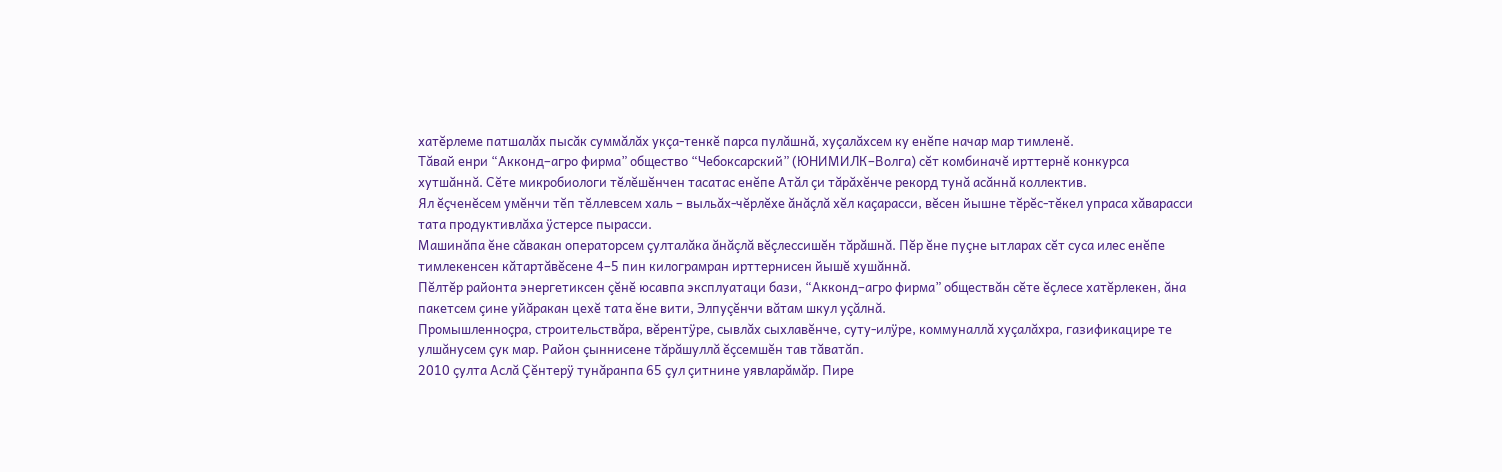хатĕрлеме патшалăх пысăк суммăлăх укçа-тенкĕ парса пулăшнă, хуçалăхсем ку енĕпе начар мар тимленĕ.
Тăвай енри “Акконд–агро фирма” общество “Чебоксарский” (ЮНИМИЛК–Волга) сĕт комбиначĕ ирттернĕ конкурса хутшăннă. Сĕте микробиологи тĕлĕшĕнчен тасатас енĕпе Атăл çи тăрăхĕнче рекорд тунă асăннă коллектив.
Ял ĕçченĕсем умĕнчи тĕп тĕллевсем халь – выльăх-чĕрлĕхе ăнăçлă хĕл каçарасси, вĕсен йышне тĕрĕс-тĕкел упраса хăварасси тата продуктивлăха ÿстерсе пырасси.
Машинăпа ĕне сăвакан операторсем çулталăка ăнăçлă вĕçлессишĕн тăрăшнă. Пĕр ĕне пуçне ытларах сĕт суса илес енĕпе тимлекенсен кăтартăвĕсене 4–5 пин килограмран ирттернисен йышĕ хушăннă.
Пĕлтĕр районта энергетиксен çĕнĕ юсавпа эксплуатаци бази, “Акконд–агро фирма” обществăн сĕте ĕçлесе хатĕрлекен, ăна пакетсем çине уйăракан цехĕ тата ĕне вити, Элпуçĕнчи вăтам шкул уçăлнă.
Промышленноçра, строительствăра, вĕрентÿре, сывлăх сыхлавĕнче, суту-илÿре, коммуналлă хуçалăхра, газификацире те улшăнусем çук мар. Район çыннисене тăрăшуллă ĕçсемшĕн тав тăватăп.
2010 çулта Аслă Çĕнтерÿ тунăранпа 65 çул çитнине уявларăмăр. Пире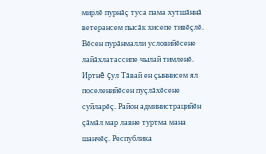мирлĕ пурнăç туса пама хутшăннă ветерансем пысăк хисепе тивĕçлĕ. Вĕсен пурăнмалли условийĕсене лайăхлатассипе чылай тимленĕ.
Иртнĕ çул Тăвай ен çыннисем ял поселенийĕсен пуçлăхĕсене суйларĕç. Район администрацийĕн çăмăл мар лавне туртма мана шанчĕç. Республика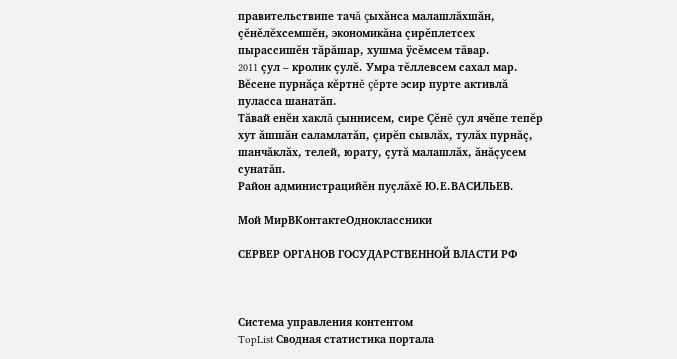правительствипе тачă çыхăнса малашлăхшăн, çĕнĕлĕхсемшĕн, экономикăна çирĕплетсех пырассишĕн тăрăшар, хушма ÿсĕмсем тăвар.
2011 çул – кролик çулĕ. Умра тĕллевсем сахал мар. Вĕсене пурнăçа кĕртнĕ çĕрте эсир пурте активлă пуласса шанатăп.
Тăвай енĕн хаклă çыннисем, сире Çĕнĕ çул ячĕпе тепĕр хут ăшшăн саламлатăп, çирĕп сывлăх, тулăх пурнăç, шанчăклăх, телей, юрату, çутă малашлăх, ăнăçусем сунатăп.
Район администрацийĕн пуçлăхĕ Ю.Е.ВАСИЛЬЕВ.

Мой МирВКонтактеОдноклассники

СЕРВЕР ОРГАНОВ ГОСУДАРСТВЕННОЙ ВЛАСТИ РФ



Система управления контентом
TopList Сводная статистика портала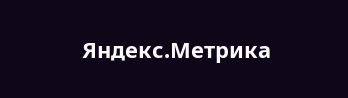Яндекс.Метрика